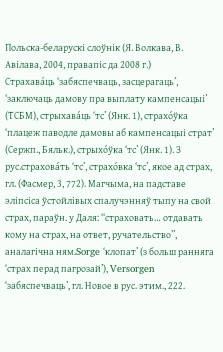Польска-беларускі слоўнік (Я. Волкава, В. Авілава, 2004, правапіс да 2008 г.)
Страхава́ць ‘забяспечваць, засцерагаць’, ‘заключаць дамову пра выплату кампенсацыі’ (ТСБМ), стрыхава́ць ‘тс’ (Янк. 1), страхо́ўка ‘плацеж паводле дамовы аб кампенсацыі страт’ (Сержп., Бяльк.), стрыхо́ўка ‘тс’ (Янк. 1). З рус.страхова́ть ‘тс’, страхо́вка ‘тс’, якое ад страх, гл. (Фасмер, 3, 772). Магчыма, на падставе эліпсіса ўстойлівых спалучэнняў тыпу на свой страх, параўн. у Даля: “страховать… отдавать кому на страх, на ответ, ручательство”, аналагічна ням.Sorge ‘клопат’ (з больш ранняга ‘страх перад пагрозай’), Versorgen ‘забяспечваць’, гл. Новое в рус. этим., 222.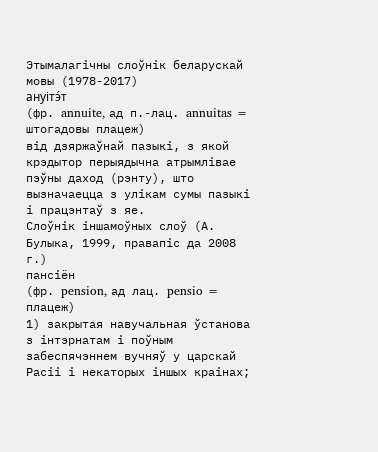Этымалагічны слоўнік беларускай мовы (1978-2017)
ануітэ́т
(фр. annuite, ад п.-лац. annuitas = штогадовы плацеж)
від дзяржаўнай пазыкі, з якой крэдытор перыядычна атрымлівае пэўны даход (рэнту), што вызначаецца з улікам сумы пазыкі і працэнтаў з яе.
Слоўнік іншамоўных слоў (А. Булыка, 1999, правапіс да 2008 г.)
пансіён
(фр. pension, ад лац. pensio = плацеж)
1) закрытая навучальная ўстанова з інтэрнатам і поўным забеспячэннем вучняў у царскай Расіі і некаторых іншых краінах;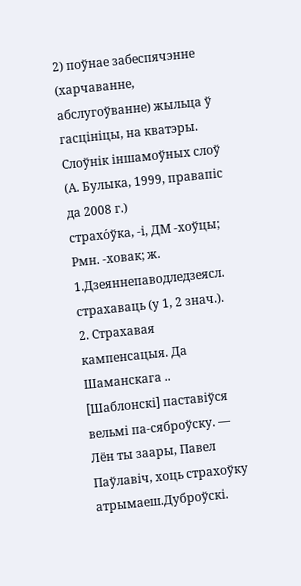2) поўнае забеспячэнне (харчаванне, абслугоўванне) жыльца ў гасцініцы, на кватэры.
Слоўнік іншамоўных слоў (А. Булыка, 1999, правапіс да 2008 г.)
страхо́ўка, ‑і, ДМ ‑хоўцы; Рмн. ‑ховак; ж.
1.Дзеяннепаводледзеясл. страхаваць (у 1, 2 знач.).
2. Страхавая кампенсацыя. Да Шаманскага .. [Шаблонскі] паставіўся вельмі па-сяброўску. — Лён ты заары, Павел Паўлавіч, хоць страхоўку атрымаеш.Дуброўскі.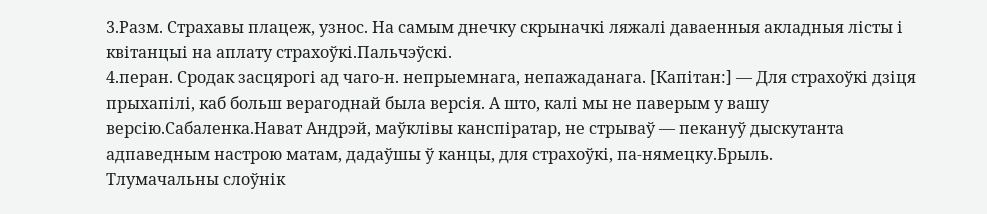3.Разм. Страхавы плацеж, узнос. На самым днечку скрыначкі ляжалі даваенныя акладныя лісты і квітанцыі на аплату страхоўкі.Пальчэўскі.
4.перан. Сродак засцярогі ад чаго‑н. непрыемнага, непажаданага. [Капітан:] — Для страхоўкі дзіця прыхапілі, каб больш верагоднай была версія. А што, калі мы не паверым у вашу версію.Сабаленка.Нават Андрэй, маўклівы канспіратар, не стрываў — пекануў дыскутанта адпаведным настрою матам, дадаўшы ў канцы, для страхоўкі, па-нямецку.Брыль.
Тлумачальны слоўнік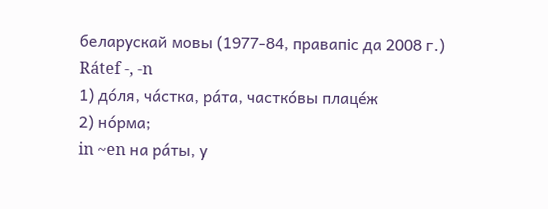беларускай мовы (1977-84, правапіс да 2008 г.)
Rátef -, -n
1) до́ля, ча́стка, ра́та, частко́вы плаце́ж
2) но́рма;
in ~en на ра́ты, у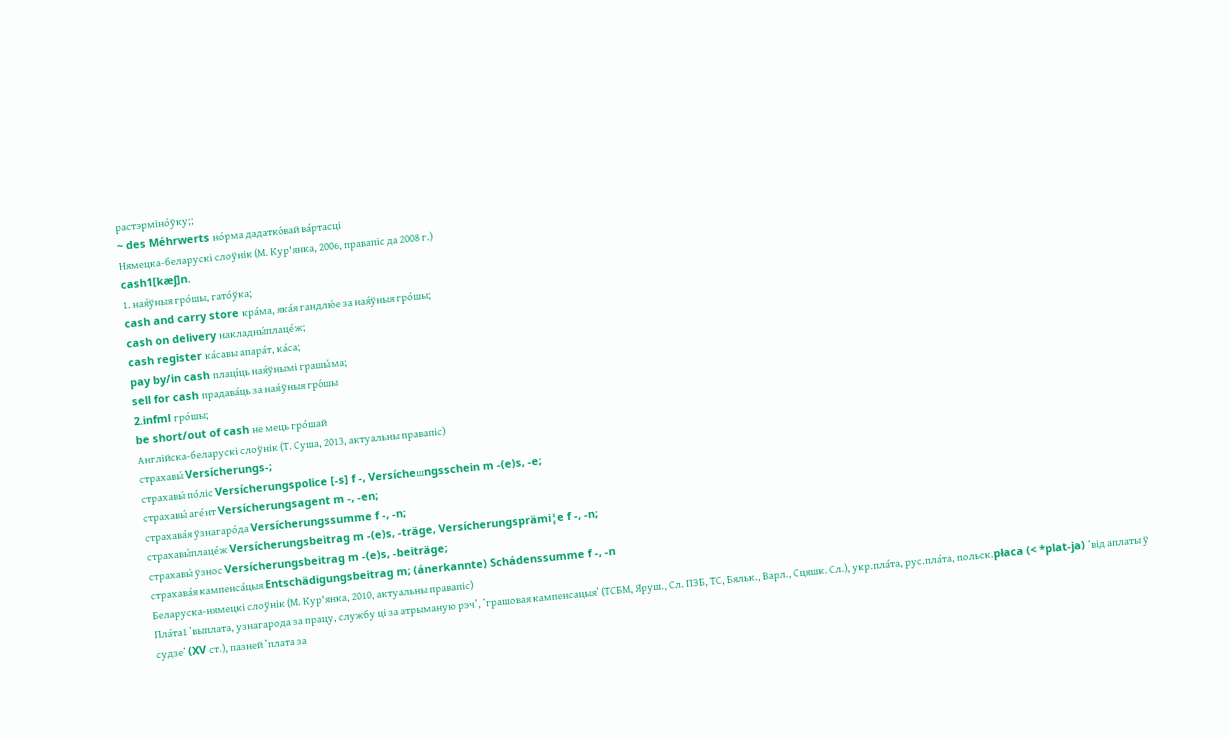растэрміно́ўку;;
~ des Méhrwerts но́рма дадатко́вай ва́ртасці
Нямецка-беларускі слоўнік (М. Кур'янка, 2006, правапіс да 2008 г.)
cash1[kæʃ]n.
1. ная́ўныя гро́шы, гато́ўка;
cash and carry store кра́ма, яка́я гандлю́е за ная́ўныя гро́шы;
cash on delivery накладны́плаце́ж;
cash register ка́савы апара́т, ка́са;
pay by/in cash плаці́ць ная́ўнымі грашы́ма;
sell for cash прадава́ць за ная́ўныя гро́шы
2.infml гро́шы;
be short/out of cash не мець гро́шай
Англійска-беларускі слоўнік (Т. Суша, 2013, актуальны правапіс)
страхавы́ Versícherungs-;
страхавы́ по́ліс Versícherungspolice [-s] f -, Versícheшngsschein m -(e)s, -e;
страхавы́ аге́нт Versícherungsagent m -, -en;
страхава́я ўзнагаро́да Versícherungssumme f -, -n;
страхавы́плаце́ж Versícherungsbeitrag m -(e)s, -träge, Versícherungsprämi¦e f -, -n;
страхавы́ ўзнос Versícherungsbeitrag m -(e)s, -beiträge;
страхава́я кампенса́цыя Entschädigungsbeitrag m; (ánerkannte) Schádenssumme f -, -n
Беларуска-нямецкі слоўнік (М. Кур'янка, 2010, актуальны правапіс)
Пла́та1 ’выплата, узнагарода за працу, службу ці за атрыманую рэч’, ’грашовая кампенсацыя’ (ТСБМ, Яруш., Сл. ПЗБ, ТС, Бяльк., Варл., Сцяшк. Сл.), укр.пла́та, рус.пла́та, польск.płaca (< *plat‑ja) ’від аплаты ў судзе’ (XV ст.), пазней ’плата за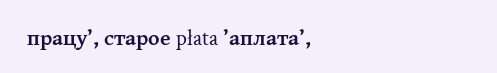працу’, старое płata ’аплата’,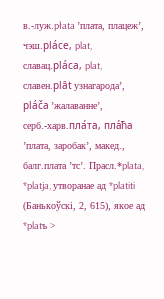в.-луж.płata ’плата, плацеж’, чэш.pláce, plat, славац.pláca, plat, славен.plȃt узнагарода’, pláča ’жалаванне’, серб.-харв.пла́та, пла́ћа ’плата, заробак’, макед., балг.плата ’тс’. Прасл.*plata, *platja, утворанае ад *platiti (Банькоўскі, 2, 615), якое ад *platъ >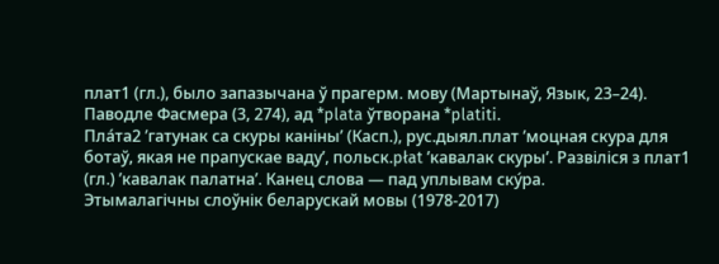плат1 (гл.), было запазычана ў прагерм. мову (Мартынаў, Язык, 23–24). Паводле Фасмера (3, 274), ад *plata ўтворана *platiti.
Пла́та2 ’гатунак са скуры каніны’ (Касп.), рус.дыял.плат ’моцная скура для ботаў, якая не прапускае ваду’, польск.płat ’кавалак скуры’. Развіліся з плат1 (гл.) ’кавалак палатна’. Канец слова — пад уплывам ску́ра.
Этымалагічны слоўнік беларускай мовы (1978-2017)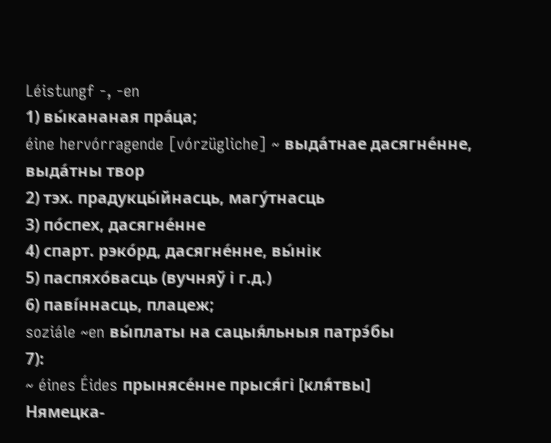Léistungf -, -en
1) вы́кананая пра́ца;
éine hervórragende [vórzügliche] ~ выда́тнае дасягне́нне, выда́тны твор
2) тэх. прадукцы́йнасць, магу́тнасць
3) по́спех, дасягне́нне
4) спарт. рэко́рд, дасягне́нне, вы́нік
5) паспяхо́васць (вучняў і г.д.)
6) паві́ннасць, плацеж;
soziále ~en вы́платы на сацыя́льныя патрэ́бы
7):
~ éines Éides прынясе́нне прыся́гі [кля́твы]
Нямецка-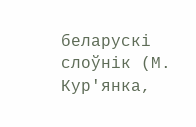беларускі слоўнік (М. Кур'янка,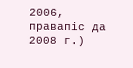2006, правапіс да 2008 г.)